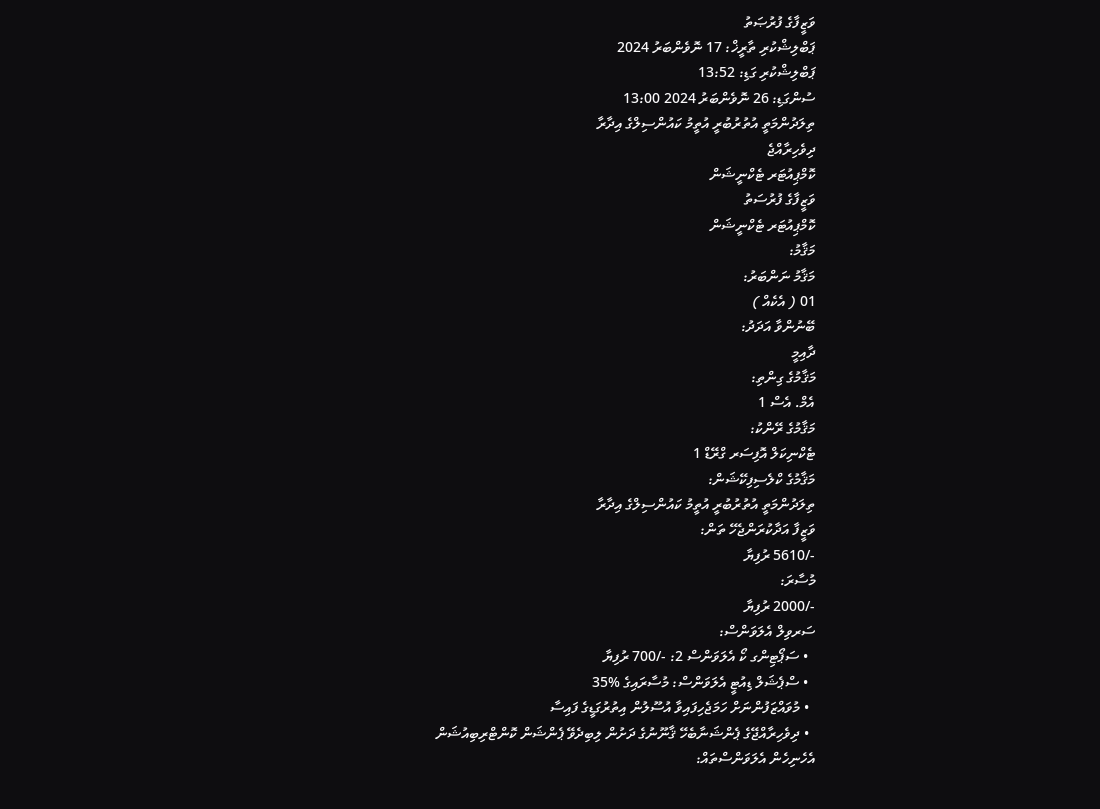ވަޒީފާގެ ފުރުޞަތު
ޕަބްލިޝްކުރި ތާރީޚް: 17 ނޮވެންބަރު 2024
ޕަބްލިޝްކުރި ގަޑި: 13:52
ސުންގަޑި: 26 ނޮވެންބަރު 2024 13:00
ތިލަދުންމަތީ އުތުރުބުރީ އުތީމު ކައުންސިލްގެ އިދާރާ
ދިވެހިރާއްޖެ
ކޮމްޕިއުޓަރ ޓެކްނީޝަން
ވަޒީފާގެ ފުރުސަތު
ކޮމްޕިއުޓަރ ޓެކްނީޝަން
މަޤާމު:
މަޤާމު ނަންބަރު:
01 ( އެކެއް )
ބޭނުންވާ އަދަދު:
ދާއިމީ
މަޤާމުގެ ގިންތި:
އެމް. އެސް 1
މަޤާމުގެ ރޭންކު:
ޓެކްނިކަލް އޮފިސަރ ގްރޭޑް 1
މަޤާމުގެ ކްލެސިފިކޭޝަން:
ތިލަދުންމަތީ އުތުރުބުރީ އުތީމު ކައުންސިލްގެ އިދާރާ
ވަޒީފާ އަދާކުރަންޖެހޭ ތަން:
-/5610 ރުފިޔާ
މުސާރަ:
-/2000 ރުފިޔާ
ސަރވިލް އެލަވަންސް:
  • ސަޕޯޓިންގ ކޯ އެލަވަންސް 2: -/700 ރުފިޔާ
  • ސްޕެޝަލް ޑިއުޓީ އެލަވަންސް: މުސާރައިގެ %35
  • މުވައްޒަފުންނަށް ހަމަޖެހިފައިވާ އުސޫލުން އިތުރުގަޑީގެ ފައިސާ
  • ދިވެހިރާއްޖޭގެ ޕެންޝަނާބެހޭ ޤާނޫނުގެ ދަށުން ލިބިދެވޭ ޕެންޝަން ކޮންޓްރިބިއުޝަން
އެހެނިހެން އެލަވަންސްތައް: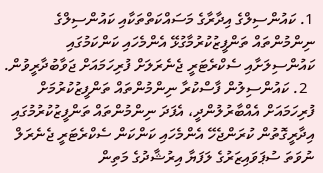1. ކައުންސިލްގެ އިދާރާގެ މަސައްކަތްތަކާއި ކައުންސިލްގެ ނިންމުންތައް ތަންފީޒުކުރުމާގުޅޭ އެންމެހައި ކަންކަމުގައި ކައުންސިލަށާއި ސެކްރެޓަރީ ޖެނެރަލަށް ފުރިހަމައަށް ޖަވާބުދާރީވުން.
  2. ކައުންސިލުން ފާސްކުރާ ނިންމުންތައް ތަންފީޒުކުރުމަށް ފުރިހަމައަށް އެއްބާރުލުންދީ، އެފަދަ ނިންމުންތައް ތަންފީޒުކުރުމުގައި އިދާރީގޮތުން ކުރަންޖެހޭ އެންމެހައި ކަންކަން ސެކްރެޓަރީ ޖެނެރަލް ނުވަތަ ސުޕަވައިޒަރުގެ ލަފަޔާ އިރުޝާދުގެ މަތިން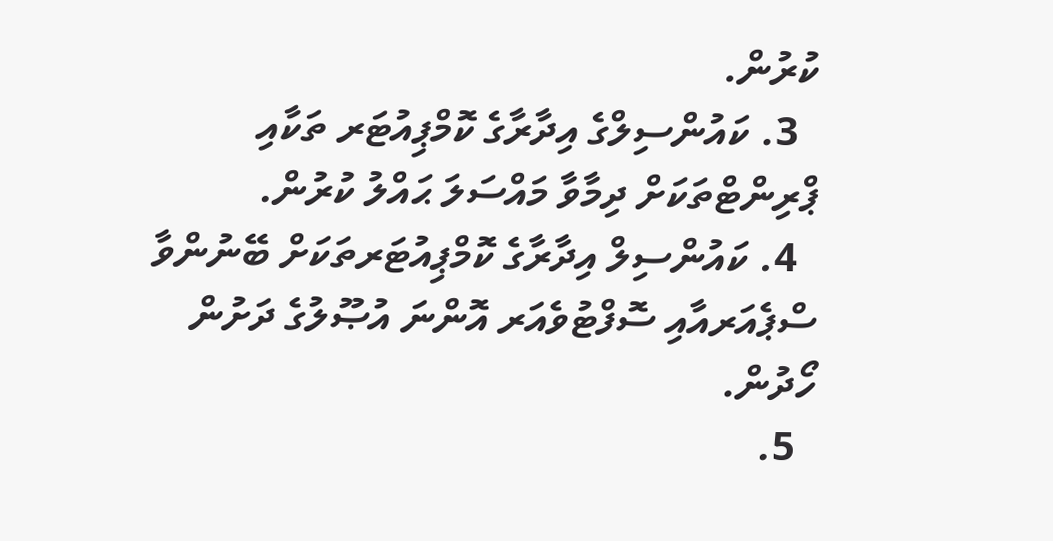ކުރުން.
  3. ކައުންސިލްގެ އިދާރާގެ ކޮމްޕިއުޓަރ ތަކާއި ޕްރިންޓްތަކަށް ދިމާވާ މައްސަލަ ޙައްލު ކުރުން.
  4. ކައުންސިލް އިދާރާގެ ކޮމްޕިއުޓަރތަކަށް ބޭނުންވާ ސްޕެއަރއާއި ސޮފްޓުވެއަރ އޮންނަ އުޞޫލުގެ ދަށުން ހޯދުން.
  5.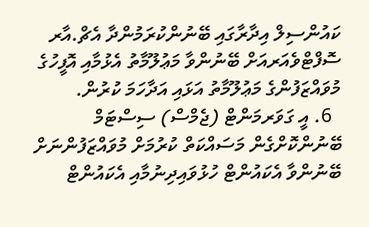ކައުންސިލް އިދާރާގައި ބޭނުންކުރަމުންދާ އެޗް.އާރ ސޮފްޓްވެއަރއަށް ބޭނުންވާ މަޢުލޫމާތު އެޅުމާއި އޮފީހުގެ މުވައްޒަފުންގެ މަޢުލޫމާތު އަޅައި އަދާހަމަ ކުރުން.
  6. އީ ގަވަރމަންޓް (ޖެމްސް) ސިސްޓަމް ބޭނުންކޮށްގެން މަސައްކަތް ކުރުމަށް މުވައްޒަފުންނަށް ބޭނުންވާ އެކައުންޓް ހުޅުވައިދިނުމާއި އެކައުންޓް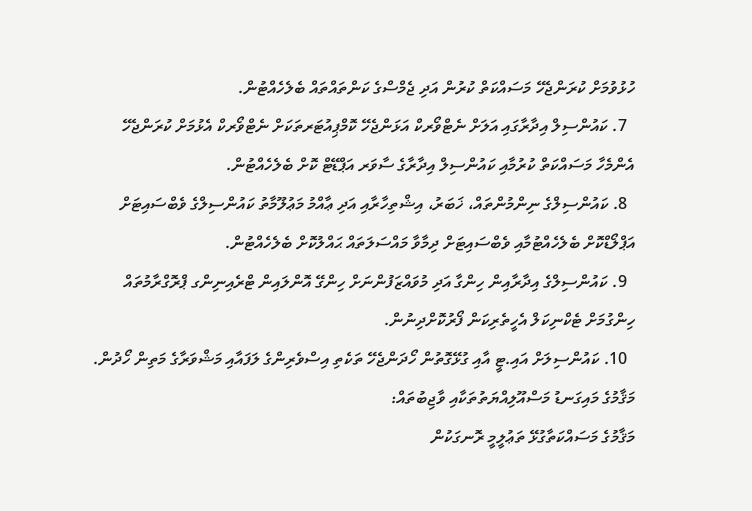ހުޅުވުމަށް ކުރަންޖެހޭ މަސައްކަތް ކުރުން އަދި ޖެމްސްގެ ކަންތައްތައް ބެލެހެއްޓުން.
  7. ކައުންސިލް އިދާރާގައި އަލަށް ނެޓްވޯރކް އަޅަންޖެހޭ ކޮމްޕިއުޓަރތަކަށް ނެޓްވޯރކް އެޅުމަށް ކުރަންޖެހޭ އެންމެހާ މަސައްކަތް ކުރުމާއި ކައުންސިލް އިދާރާގެ ސާވަރ އަޕްޑޭޓް ކޮށް ބެލެހެއްޓުން.
  8. ކައުންސިލްގެ ނިންމުންތައް، ޚަބަރު، އިޝްތިހާރާއި އަދި ޢާއްމު މަޢުލޫމާތު ކައުންސިލްގެ ވެބްސައިޓަށް އަޕްލޯޑްކޮށް ބެލެހެއްޓުމާއި ވެބްސައިޓަށް ދިމާވާ މައްސަލަތައް ޙައްލުކޮށް ބެލެހެއްޓުން.
  9. ކައުންސިލްގެ އިދާރާއިން ހިންގާ އަދި މުވައްޒަފުންނަށް ހިންގޭ އޮންލައިން ޓްރެއިނިންގ ޕްރޮގްރާމުތައް ހިންގުމަށް ޓެކްނިކަލް އެހީތެރިކަން ފޯރުކޮށްދިނުން.
  10. ކައުންސިލަށް އައި.ޓީ އާއި ގުޅޭގޮތުން ހޯދަންޖެހޭ ތަކެތި އިސްވެރިންގެ ލަފައާއި މަޝްވަރާގެ މަތިން ހޯދުން.
މަޤާމުގެ މައިގަނޑު މަސްއޫލިއްޔަތުތަކާއި ވާޖިބުތައް:
މަޤާމުގެ މަސައްކަތާގުޅޭ ތަޢުލީމީ ރޮނގަކުން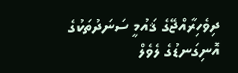ދިވެހިރާއްޖޭގެ ޤައުމީ ސަނަދުތަކުގެ އޮނިގަނޑުގެ ލެވެލް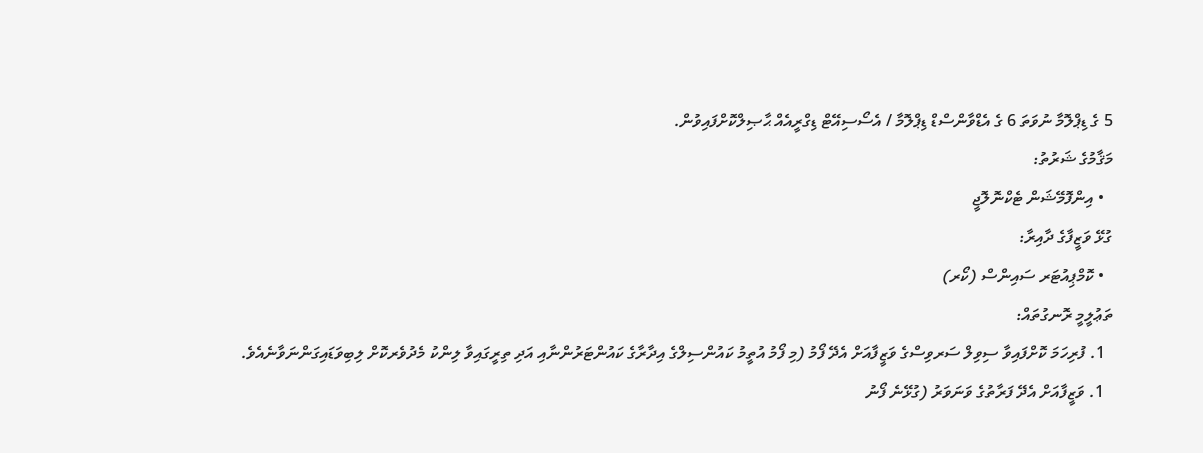5 ގެ ޑިޕްލޮމާ ނުވަތަ 6 ގެ އެޑްވާންސްޑް ޑިޕްލޮމާ / އެސޯސިއޭޓް ޑިގްރީއެއް ޙާޞިލްކޮށްފައިވުން.
މަޤާމުގެ ޝަރުތު:
  • އިންފޮމޭޝަން ޓެކްނޮލޮޖީ
ގުޅޭ ވަޒީފާގެ ދާއިރާ:
  • ކޮމްޕިއުޓަރ ސައިންސް (ކޯރ)
ތަޢުލީމީ ރޮނގުތައް:
  1. ފުރިހަމަ ކޮށްފައިވާ ސިވިލް ސަރވިސްގެ ވަޒީފާއަށް އެދޭ ފޯމު (މި ފޯމު އުތީމު ކައުންސިލްގެ އިދާރާގެ ކައުންޓަރުންނާއި އަދި ތިރީގައިވާ ލިންކު މެދުވެރކޮށް ލިބިވަޑައިގަންނަވާނެއެވެ.
  1. ވަޒީފާއަށް އެދޭ ފަރާތުގެ ވަނަވަރު (ގުޅޭނެ ފޯނު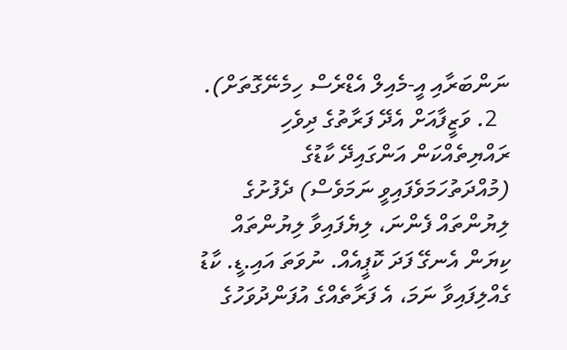ނަންބަރާއި އީ-މެއިލް އެޑްރެސް ހިމެނޭގޮތަށް).
  2. ވަޒީފާއަށް އެދޭ ފަރާތުގެ ދިވެހި ރައްޔިތެއްކަން އަންގައިދޭ ކާޑުގެ (މުއްދަތުހަމަވެފައިވީ ނަމަވެސް) ދެފުށުގެ ލިޔުންތައް ފެންނަ، ލިޔެފައިވާ ލިޔުންތައް ކިޔަން އެނގޭ ފަދަ ކޮޕީއެއް. ނުވަތަ އައި.ޑީ. ކާޑު ގެއްލިފައިވާ ނަމަ، އެ ފަރާތެއްގެ އުފަންދުވަހުގެ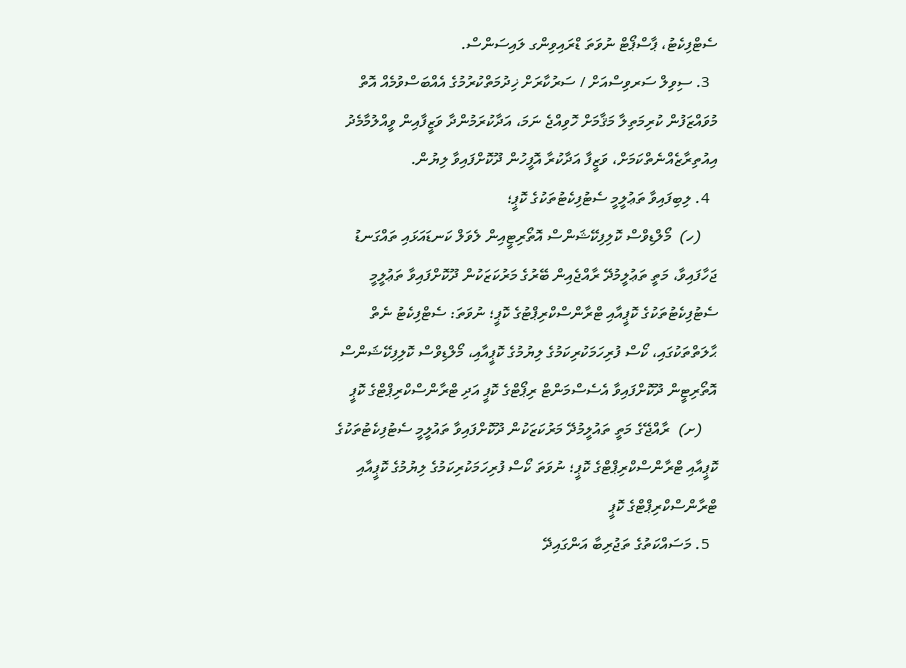ސެޓްފިކެޓު، ޕާސްޕޯޓް ނުވަތަ ޑްރައިވިންގ ލައިސަންސް.
  3. ސިވިލް ސަރވިސްއަށް / ސަރުކާރަށް ޚިދުމަތްކުރުމުގެ އެއްބަސްވުމެއް އޮތް މުވައްޒަފުން ކުރިމަތިލާ މަޤާމަށް ހޮވިއްޖެ ނަމަ، އަދާކުރަމުންދާ ވަޒީފާއިން ވީއްލުމާމެދު އިއުތިރާޒެއްނެތްކަމަށް، ވަޒީފާ އަދާކުރާ އޮފީހުން ދޫކޮށްފައިވާ ލިޔުން.
  4. ލިބިފައިވާ ތަޢުލީމީ ސެޓުފިކެޓުތަކުގެ ކޮޕީ؛
    (ހ)  މޯލްޑިވްސް ކޮލިފިކޭޝަންސް އޮތޯރިޓީއިން ލެވަލް ކަނޑައަޅައި ތައްގަނޑު ޖަހާފައިވާ، މަތީ ތަޢުލީމުދޭ ރާއްޖެއިން ބޭރުގެ މަރުކަޒަކުން ދޫކޮށްފައިވާ ތަޢުލީމީ ސެޓުފިކެޓުތަކުގެ ކޮޕީއާއި ޓްރާންސްކްރިޕްޓުގެ ކޮޕީ؛ ނުވަތަ: ސެޓްފިކެޓު ނެތް ޙާލަތްތަކުގައި، ކޯސް ފުރިހަމަކުރިކަމުގެ ލިޔުމުގެ ކޮޕީއާއި، މޯލްޑިވްސް ކޮލިފިކޭޝަންސް އޮތޯރިޓީން ދޫކޮށްފައިވާ އެސެސްމަންޓް ރިޕޯޓްގެ ކޮޕީ އަދި ޓްރާންސްކްރިޕްޓްގެ ކޮޕީ
    (ށ)  ރާއްޖޭގެ މަތީ ތައުލީމުދޭ މަރުކަޒަކުން ދޫކޮށްފައިވާ ތައުލީމީ ސެޓުފިކެޓުތަކުގެ ކޮޕީއާއި ޓްރާންސްކްރިޕްޓްގެ ކޮޕީ؛ ނުވަތަ ކޯސް ފުރިހަމަކުރިކަމުގެ ލިޔުމުގެ ކޮޕީއާއި ޓްރާންސްކްރިޕްޓްގެ ކޮޕީ
  5. މަސައްކަތުގެ ތަޖުރިބާ އަންގައިދޭ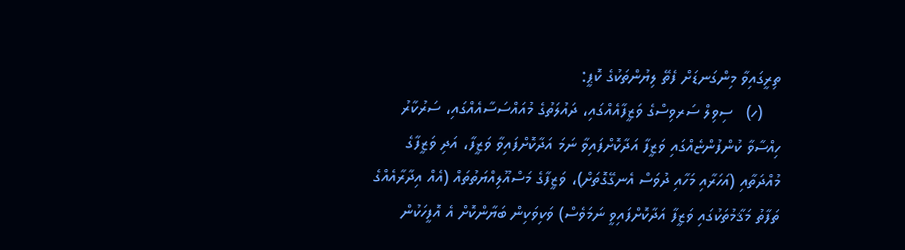ތިރީގައިވާ މިންގަނޑަށް ފެތޭ ލިޔުންތަކުގެ ކޮޕީ:
    (ހ)   ސިވިލް ސަރވިސްގެ ވަޒީފާއެއްގައި، ދައުލަތުގެ މުއައްސަސާއެއްގައި، ސަރުކާރު ހިއްސާވާ ކުންފުންޏެއްގައި ވަޒީފާ އަދާކޮށްފައިވާ ނަމަ އަދާކޮށްފައިވާ ވަޒީފާ، އަދި ވަޒީފާގެ މުއްދަތާއި (އަހަރާއި މަހާއި ދުވަސް އެނގޭގޮތަށް)، ވަޒީފާގެ މަސްއޫލިއްޔަތުތައް (އެއް އިދާރާއެއްގެ ތަފާތު މަޤާމުތަކުގައި ވަޒީފާ އަދާކޮށްފައިވީ ނަމަވެސް) ވަކިވަކިން ބަޔާންކޮށް އެ އޮފީހަކުން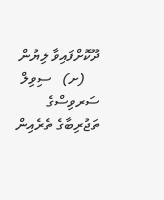ދޫކޮށްފައިވާ ލިޔުން
    (ށ)   ސިވިލް ސަރވިސްގެ ތަޖުރިބާގެ ތެރެއިން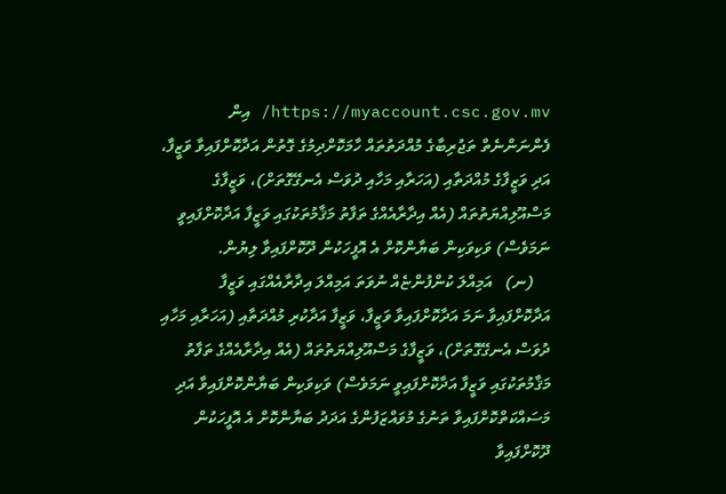https://myaccount.csc.gov.mv/ އިން ފެންނަންނެތް ތަޖުރިބާގެ މުއްދަތުތައް ހާމަކޮށްދިމުގެ ގޮތުން އަދާކޮށްފައިވާ ވަޒީފާ، އަދި ވަޒީފާގެ މުއްދަތާއި (އަހަރާއި މަހާއި ދުވަސް އެނގޭގޮތަށް)، ވަޒީފާގެ މަސްއޫލިއްޔަތުތައް (އެއް އިދާރާއެއްގެ ތަފާތު މަޤާމުތަކުގައި ވަޒީފާ އަދާކޮށްފައިވީ ނަމަވެސް) ވަކިވަކިން ބަޔާންކޮށް އެ އޮފީހަކުން ދޫކޮށްފައިވާ ލިޔުން.
    (ނ)   އަމިއްލަ ކުންފުންޏެއް ނުވަތަ އަމިއްލަ އިދާރާއެއްގައި ވަޒީފާ އަދާކޮށްފައިވާ ނަމަ އަދާކޮށްފައިވާ ވަޒީފާ، ވަޒީފާ އަދާކުރި މުއްދަތާއި (އަހަރާއި މަހާއި ދުވަސް އެނގޭގޮތަށް)، ވަޒީފާގެ މަސްއޫލިއްޔަތުތައް (އެއް އިދާރާއެއްގެ ތަފާތު މަޤާމުތަކުގައި ވަޒީފާ އަދާކޮށްފައިވީ ނަމަވެސް) ވަކިވަކިން ބަޔާންކޮށްފައިވާ އަދި މަސައްކަތްކޮށްފައިވާ ތަނުގެ މުވައްޒަފުންގެ އަދަދު ބަޔާންކޮށް އެ އޮފީހަކުން ދޫކޮށްފައިވާ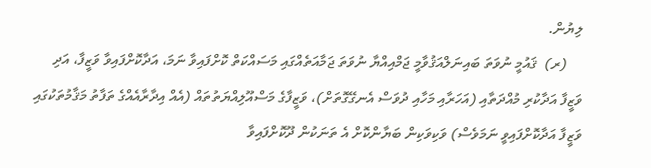ލިޔުން.
    (ރ)  ޤައުމީ ނުވަތަ ބައިނަލްއަޤުވާމީ ޖަމްއިއްޔާ ނުވަތަ ޖަމާއަތެއްގައި މަސައްކަތް ކޮށްފައިވާ ނަމަ، އަދާކޮށްފައިވާ ވަޒީފާ، އަދި ވަޒީފާ އަދާކުރި މުއްދަތާއި (އަހަރާއި މަހާއި ދުވަސް އެނގޭގޮތަށް)، ވަޒީފާގެ މަސްއޫލިއްޔަތުތައް (އެއް އިދާރާއެއްގެ ތަފާތު މަޤާމުތަކުގައި ވަޒީފާ އަދާކޮށްފައިވީ ނަމަވެސް) ވަކިވަކިން ބަޔާންކޮށް އެ ތަނަކުން ދޫކޮށްފައިވާ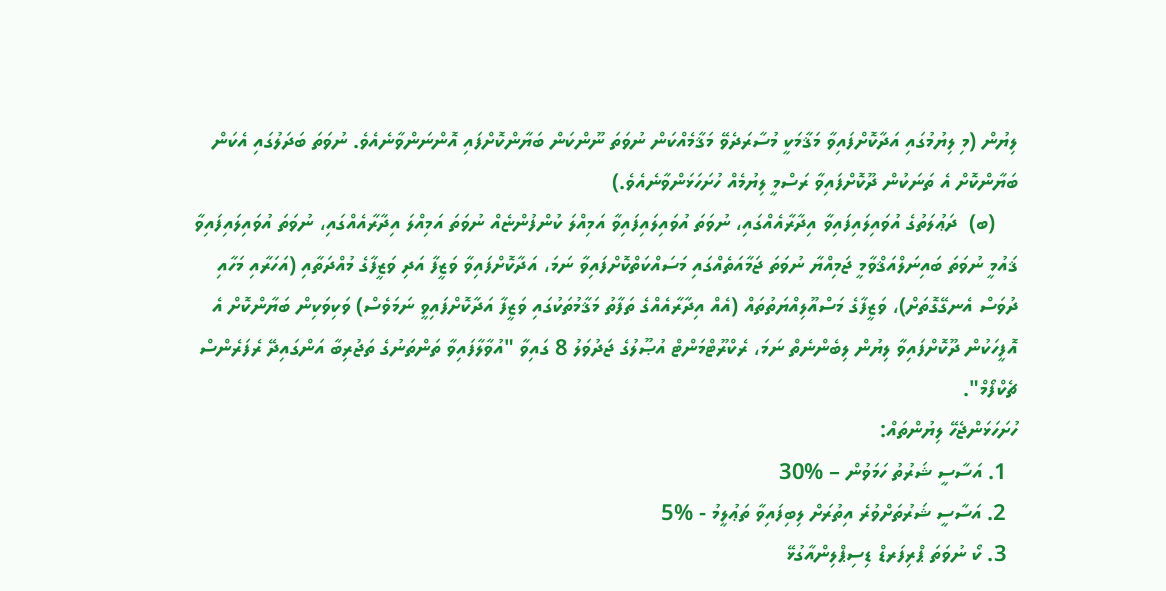ލިޔުން (މި ލިޔުމުގައި އަދާކޮށްފައިވާ މަޤާމަކީ މުސާރަދެވޭ މަޤާމެއްކަން ނުވަތަ ނޫންކަން ބަޔާންކޮށްފައި އޮންނަންވާނެއެވެ. ނުވަތަ ބަދަލުގައި އެކަން ބަޔާންކޮށް އެ ތަނަކުން ދޫކޮށްފައިވާ ރަސްމީ ލިޔުމެއް ހުށަހަޅަންވާނެއެވެ.)
    (ބ)  ދަޢުލަތުގެ އުވައިލައިފައިވާ އިދާރާއެއްގައި، ނުވަތަ އުވައިލައިފައިވާ އަމިއްލަ ކުންފުންޏެއް ނުވަތަ އަމިއްލަ އިދާރާއެއްގައި، ނުވަތަ އުވައިލައިފައިވާ ޤައުމީ ނުވަތަ ބައިނަލްއަޤްވާމީ ޖަމިއްޔާ ނުވަތަ ޖަމާއަތެއްގައި މަސައްކަތްކޮށްފައިވާ ނަމަ، އަދާކޮށްފައިވާ ވަޒީފާ އަދި ވަޒީފާގެ މުއްދަތާއި (އަހަރާއި މަހާއި ދުވަސް އެނގޭގޮތަށް)، ވަޒީފާގެ މަސްއޫލިއްޔަތުތައް (އެއް އިދާރާއެއްގެ ތަފާތު މަޤާމުތަކުގައި ވަޒީފާ އަދާކޮށްފައިވީ ނަމަވެސް) ވަކިވަކިން ބަޔާންކޮށް އެ އޮފީހަކުން ދޫކޮށްފައިވާ ލިޔުން ލިބެންނެތް ނަމަ، ރެކްރޫޓްމަންޓް އުޞޫލުގެ ޖަދުވަލު 8 ގައިވާ "އުވާލާފައިވާ ތަންތަނުގެ ތަޖުރިބާ އަންގައިދޭ ރެފަރެންސް ޗެކްފޯމް".
ހުށަހަޅަންޖެހޭ ލިޔުންތައް:
  1. އަސާސީ ޝަރުތު ހަމަވުން – %30
  2. އަސާސީ ޝަރުތަށްވުރެ އިތުރަށް ލިބިފައިވާ ތަޢުލީމު - %5
  3. ކޯ ނުވަތަ ޕްރިފަރޑް ޑިސިޕްލިންއާގުޅޭ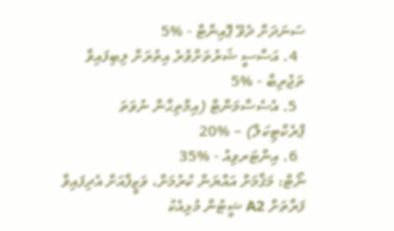ސަނަދަށް ދެވޭ ޕޮއިންޓް - %5
  4. އަސާސީ ޝަރުތަށްވުރެ އިތުރަށް ލިބިފައިވާ ތަޖުރިބާ - %5
  5. އެސެސްމަންޓް (އިމްތިޙާން ނުވަތަ ޕްރެކްޓިކަލް) – %20
  6. އިންޓަރވިއު - %35
ނޯޓް: މަޤާމަށް އައްޔަން ކުރުމަށް، ވަޒީފާއަށް އެދިފައިވާ ފަރާތަށް A2 ޝީޓުން މުޅިއެކު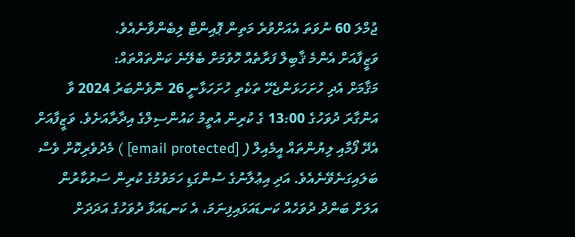ޖުމްލަ 60 ނުވަތަ އެއަށްވުރެ މަތިން ޕޮއިންޓް ލިބެންވާނެއެވެ.
ވަޒީފާއަށް އެންމެ ޤާބިލް ފަރާތެއް ހޮވުމަށް ބެލޭނެ ކަންތައްތައް:
މަޤާމަށް އެދި ހުށަހަޅަންޖެހޭ ތަކެތި ހުށަހަޅާނީ 26 ނޮވެންބަރު 2024 ވާ އަންގާރަ ދުވަހުގެ 13:00 ގެ ކުރިން އުތީމު ކައުންސިލްގެ އިދާރާއަށެވެ. ވަޒީފާއަށް އެދޭ ފޯމާއި ލިޔުންތައް އީމެއިލް ( [email protected] ) މެދުވެރިކޮށް ވެސް ބަލައިގަނެވޭނެއެވެ. އަދި އިޢުލާނުގެ ސުންގަޑި ހަމަވުމުގެ ކުރިން ސަރުކާރުން އަލަށް ބަންދު ދުވަހެއް ކަނޑައަޅައިފިނަމަ، އެ ކަނޑައަޅާ ދުވަހުގެ އަދަދަށް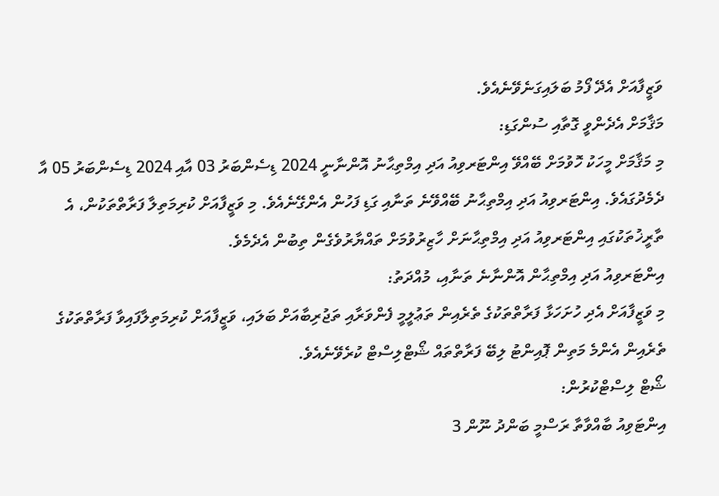ވަޒީފާއަށް އެދޭ ފޯމު ބަލައިގަނެވޭނެއެވެ.
މަޤާމަށް އެދެންވީ ގޮތާއި ސުންގަޑި:
މި މަޤާމަށް މީހަކު ހޮވުމަށް ބޭއްވޭ އިންޓަރވިއު އަދި އިމްތިޙާނު އޮންނާނީ 2024 ޑިސެންބަރު 03 އާއި 2024 ޑިސެންބަރު 05 އާ ދެމެދުގައެވެ. އިންޓަރވިއު އަދި އިމްތިޙާނު ބޭއްވޭނެ ތަނާއި ގަޑި ފަހުން އެންގޭނެއެވެ. މި ވަޒީފާއަށް ކުރިމަތިލާ ފަރާތްތަކުން، އެ ތާރީޚުތަކުގައި އިންޓަރވިއު އަދި އިމްތިޙާނަށް ހާޒިރުވުމަށް ތައްޔާރުވެގެން ތިބުން އެދެމެވެ.
އިންޓަރވިއު އަދި އިމްތިޙާން އޮންނާނެ ތަނާއި، މުއްދަތު:
މި ވަޒީފާއަށް އެދި ހުށަހަޅާ ފަރާތްތަކުގެ ތެރެއިން ތަޢުލީމީ ފެންވަރާއި ތަޖުރިބާއަށް ބަލައި، ވަޒީފާއަށް ކުރިމަތިލާފައިވާ ފަރާތްތަކުގެ ތެރެއިން އެންމެ މަތިން ޕޮއިންޓު ލިބޭ ފަރާތްތައް ޝޯޓްލިސްޓް ކުރެވޭނެއެވެ.
ޝޯޓް ލިސްޓްކުރުން:
އިންޓަވިއު ބާއްވާތާ ރަސްމީ ބަންދު ނޫން 3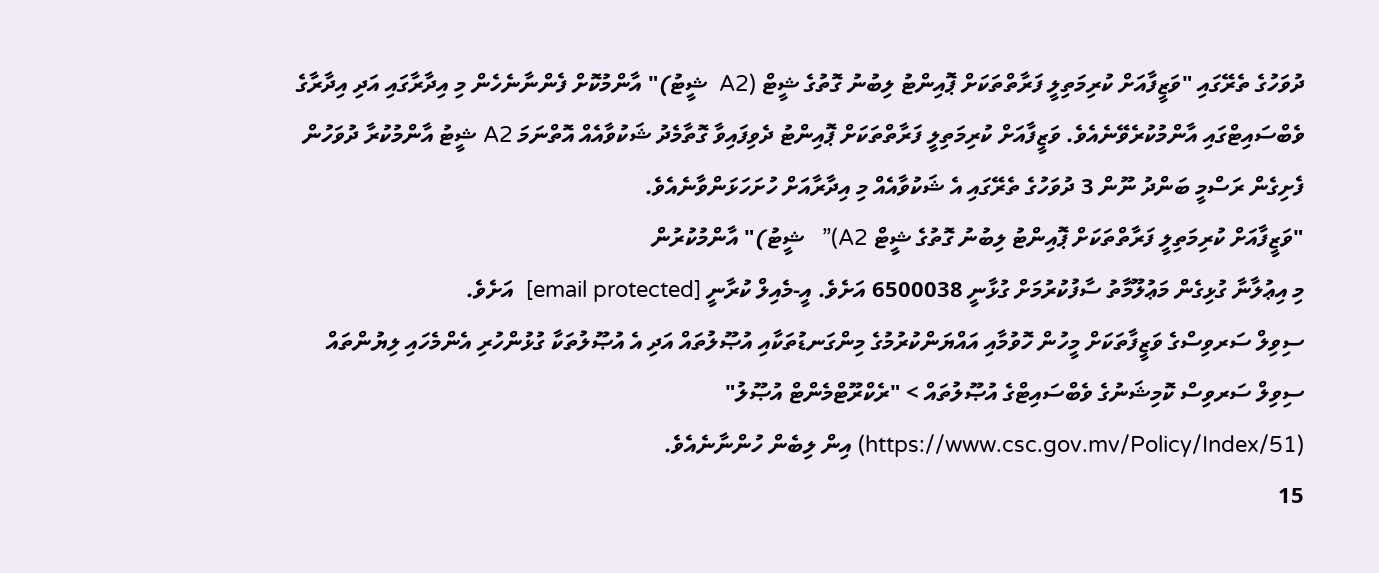ދުވަހުގެ ތެރޭގައި "ވަޒީފާއަށް ކުރިމަތިލީ ފަރާތްތަކަށް ޕޮއިންޓު ލިބުނު ގޮތުގެ ޝީޓް (A2  ޝީޓު)" އާންމުކޮށް ފެންނާނެހެން މި އިދާރާގައި އަދި އިދާރާގެ ވެބްސައިޓްގައި އާންމުކުރެވޭނެއެވެ. ވަޒީފާއަށް ކުރިމަތިލީ ފަރާތްތަކަށް ޕޮއިންޓު ދެވިފައިވާ ގޮތާމެދު ޝަކުވާއެއް އޮތްނަމަ A2 ޝީޓު އާންމުކުރާ ދުވަހުން ފެށިގެން ރަސްމީ ބަންދު ނޫން 3 ދުވަހުގެ ތެރޭގައި އެ ޝަކުވާއެއް މި އިދާރާއަށް ހުށަހަޅަންވާނެއެވެ.
"ވަޒީފާއަށް ކުރިމަތިލީ ފަރާތްތަކަށް ޕޮއިންޓު ލިބުނު ގޮތުގެ ޝީޓް A2)”   ޝީޓު)" އާންމުކުރުން
މި އިޢުލާނާ ގުޅިގެން މަޢުލޫމާތު ސާފުކުރުމަށް ގުޅާނީ 6500038 އަށެވެ. އީ-މެއިލް ކުރާނީ [email protected]  އަށެވެ.
ސިވިލް ސަރވިސްގެ ވަޒީފާތަކަށް މީހުން ހޮވުމާއި އައްޔަންކުރުމުގެ މިންގަނޑުތަކާއި އުޞޫލުތައް އަދި އެ އުޞޫލުތަކާ ގުޅުންހުރި އެންމެހައި ލިޔުންތައް ސިވިލް ސަރވިސް ކޮމިޝަނުގެ ވެބްސައިޓްގެ އުޞޫލުތައް > "ރެކްރޫޓްމެންޓް އުޞޫލު" (https://www.csc.gov.mv/Policy/Index/51) އިން ލިބެން ހުންނާނެއެވެ.
15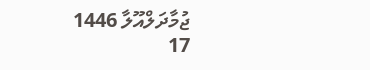ޖުމާދަލްއޫލާ 1446
17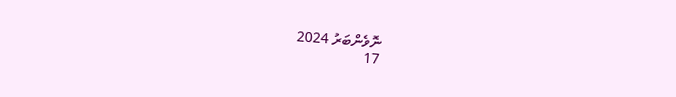ނޮވެންބަރު 2024
17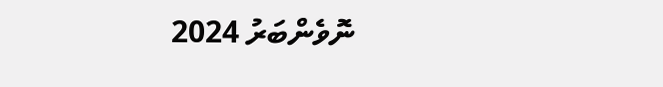ނޮވެންބަރު 2024